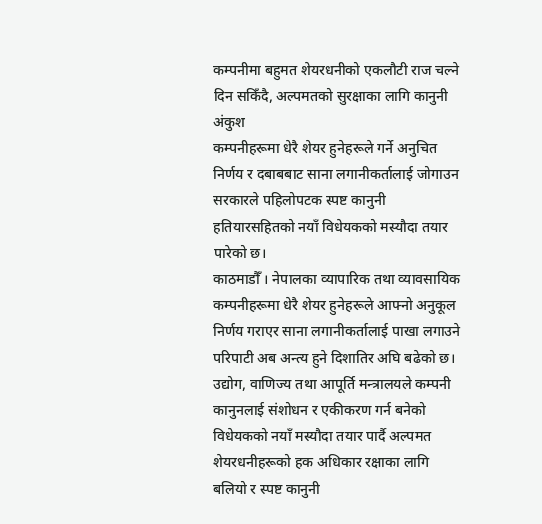कम्पनीमा बहुमत शेयरधनीको एकलौटी राज चल्ने दिन सकिँदै, अल्पमतको सुरक्षाका लागि कानुनी अंकुश
कम्पनीहरूमा धेरै शेयर हुनेहरूले गर्ने अनुचित निर्णय र दबाबबाट साना लगानीकर्तालाई जोगाउन सरकारले पहिलोपटक स्पष्ट कानुनी हतियारसहितको नयाँ विधेयकको मस्यौदा तयार पारेको छ।
काठमाडौँ । नेपालका व्यापारिक तथा व्यावसायिक कम्पनीहरूमा धेरै शेयर हुनेहरूले आफ्नो अनुकूल निर्णय गराएर साना लगानीकर्तालाई पाखा लगाउने परिपाटी अब अन्त्य हुने दिशातिर अघि बढेको छ।
उद्योग, वाणिज्य तथा आपूर्ति मन्त्रालयले कम्पनी कानुनलाई संशोधन र एकीकरण गर्न बनेको विधेयकको नयाँ मस्यौदा तयार पार्दै अल्पमत शेयरधनीहरूको हक अधिकार रक्षाका लागि बलियो र स्पष्ट कानुनी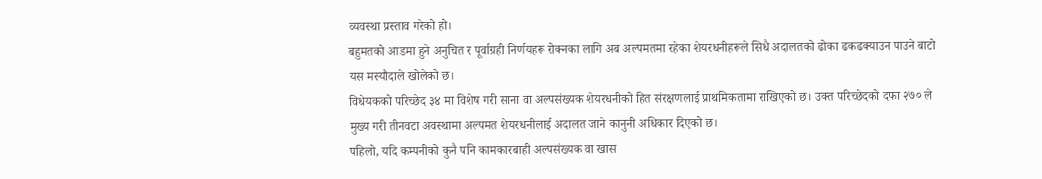व्यवस्था प्रस्ताव गरेको हो।
बहुमतको आडमा हुने अनुचित र पूर्वाग्रही निर्णयहरू रोक्नका लागि अब अल्पमतमा रहेका शेयरधनीहरूले सिधै अदालतको ढोका ढकढक्याउन पाउने बाटो यस मस्यौदाले खोलेको छ।
विधेयकको परिच्छेद ३४ मा विशेष गरी साना वा अल्पसंख्यक शेयरधनीको हित संरक्षणलाई प्राथमिकतामा राखिएको छ। उक्त परिच्छेदको दफा २७० ले मुख्य गरी तीनवटा अवस्थामा अल्पमत शेयरधनीलाई अदालत जाने कानुनी अधिकार दिएको छ।
पहिलो, यदि कम्पनीको कुनै पनि कामकारबाही अल्पसंख्यक वा खास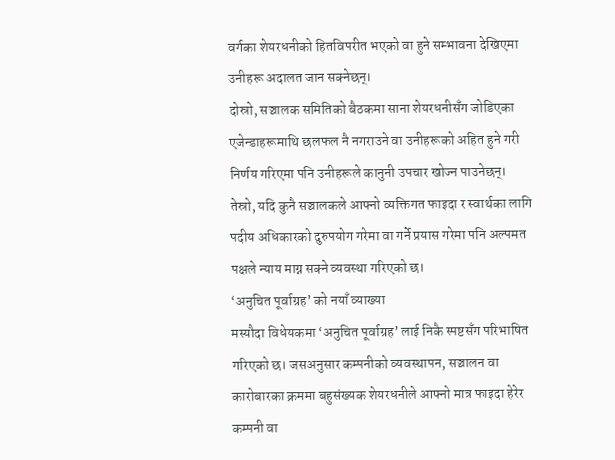वर्गका शेयरधनीको हितविपरीत भएको वा हुने सम्भावना देखिएमा उनीहरू अदालत जान सक्नेछन्।
दोस्रो, सञ्चालक समितिको बैठकमा साना शेयरधनीसँग जोडिएका एजेन्डाहरूमाथि छलफल नै नगराउने वा उनीहरूको अहित हुने गरी निर्णय गरिएमा पनि उनीहरूले कानुनी उपचार खोज्न पाउनेछन्।
तेस्रो, यदि कुनै सञ्चालकले आफ्नो व्यक्तिगत फाइदा र स्वार्थका लागि पदीय अधिकारको दुरुपयोग गरेमा वा गर्ने प्रयास गरेमा पनि अल्पमत पक्षले न्याय माग्न सक्ने व्यवस्था गरिएको छ।
‘अनुचित पूर्वाग्रह’ को नयाँ व्याख्या
मस्यौदा विधेयकमा ‘अनुचित पूर्वाग्रह’ लाई निकै स्पष्टसँग परिभाषित गरिएको छ। जसअनुसार कम्पनीको व्यवस्थापन, सञ्चालन वा कारोबारका क्रममा बहुसंख्यक शेयरधनीले आफ्नो मात्र फाइदा हेरेर कम्पनी वा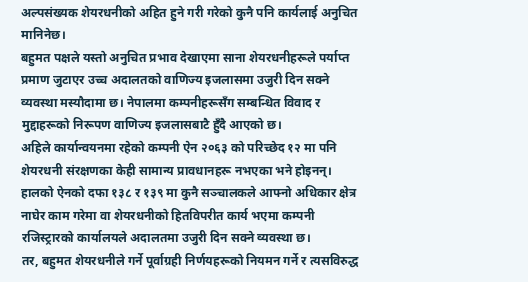अल्पसंख्यक शेयरधनीको अहित हुने गरी गरेको कुनै पनि कार्यलाई अनुचित मानिनेछ।
बहुमत पक्षले यस्तो अनुचित प्रभाव देखाएमा साना शेयरधनीहरूले पर्याप्त प्रमाण जुटाएर उच्च अदालतको वाणिज्य इजलासमा उजुरी दिन सक्ने व्यवस्था मस्यौदामा छ। नेपालमा कम्पनीहरूसँग सम्बन्धित विवाद र मुद्दाहरूको निरूपण वाणिज्य इजलासबाटै हुँदै आएको छ।
अहिले कार्यान्वयनमा रहेको कम्पनी ऐन २०६३ को परिच्छेद १२ मा पनि शेयरधनी संरक्षणका केही सामान्य प्रावधानहरू नभएका भने होइनन्। हालको ऐनको दफा १३८ र १३९ मा कुनै सञ्चालकले आफ्नो अधिकार क्षेत्र नाघेर काम गरेमा वा शेयरधनीको हितविपरीत कार्य भएमा कम्पनी रजिस्ट्रारको कार्यालयले अदालतमा उजुरी दिन सक्ने व्यवस्था छ।
तर, बहुमत शेयरधनीले गर्ने पूर्वाग्रही निर्णयहरूको नियमन गर्ने र त्यसविरुद्ध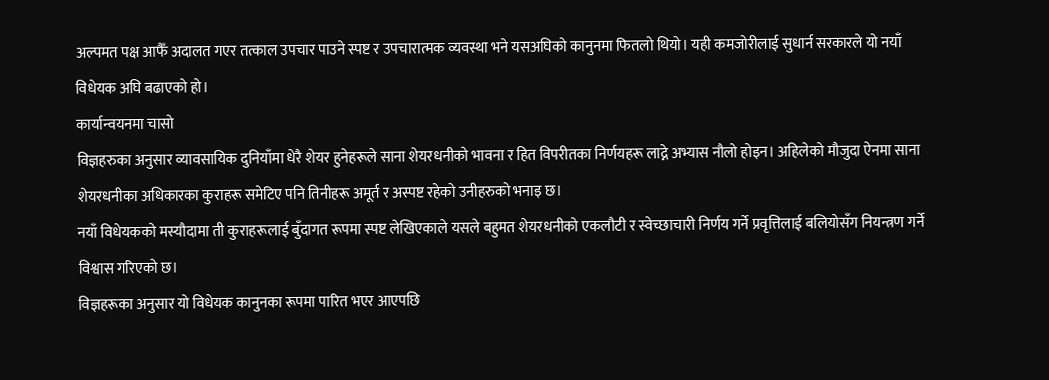अल्पमत पक्ष आफैँ अदालत गएर तत्काल उपचार पाउने स्पष्ट र उपचारात्मक व्यवस्था भने यसअघिको कानुनमा फितलो थियो। यही कमजोरीलाई सुधार्न सरकारले यो नयाँ विधेयक अघि बढाएको हो।
कार्यान्वयनमा चासो
विज्ञहरुका अनुसार व्यावसायिक दुनियाँमा धेरै शेयर हुनेहरूले साना शेयरधनीको भावना र हित विपरीतका निर्णयहरू लाद्ने अभ्यास नौलो होइन। अहिलेको मौजुदा ऐनमा साना शेयरधनीका अधिकारका कुराहरू समेटिए पनि तिनीहरू अमूर्त र अस्पष्ट रहेको उनीहरुको भनाइ छ।
नयाँ विधेयकको मस्यौदामा ती कुराहरूलाई बुँदागत रूपमा स्पष्ट लेखिएकाले यसले बहुमत शेयरधनीको एकलौटी र स्वेच्छाचारी निर्णय गर्ने प्रवृत्तिलाई बलियोसँग नियन्त्रण गर्ने विश्वास गरिएको छ।
विज्ञहरूका अनुसार यो विधेयक कानुनका रूपमा पारित भएर आएपछि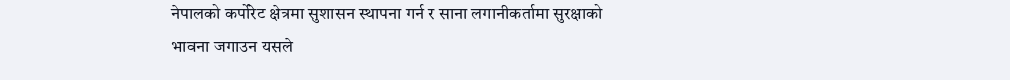नेपालको कर्पोरेट क्षेत्रमा सुशासन स्थापना गर्न र साना लगानीकर्तामा सुरक्षाको भावना जगाउन यसले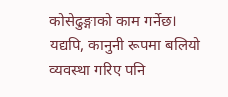कोसेढुङ्गाको काम गर्नेछ।
यद्यपि, कानुनी रूपमा बलियो व्यवस्था गरिए पनि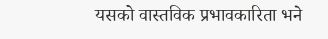यसको वास्तविक प्रभावकारिता भने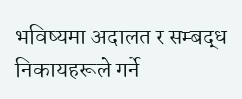भविष्यमा अदालत र सम्बद्ध निकायहरूले गर्ने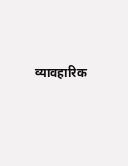व्यावहारिक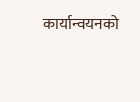कार्यान्वयनको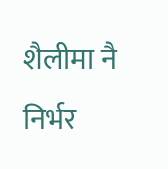शैलीमा नै निर्भर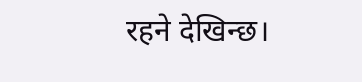रहने देखिन्छ।